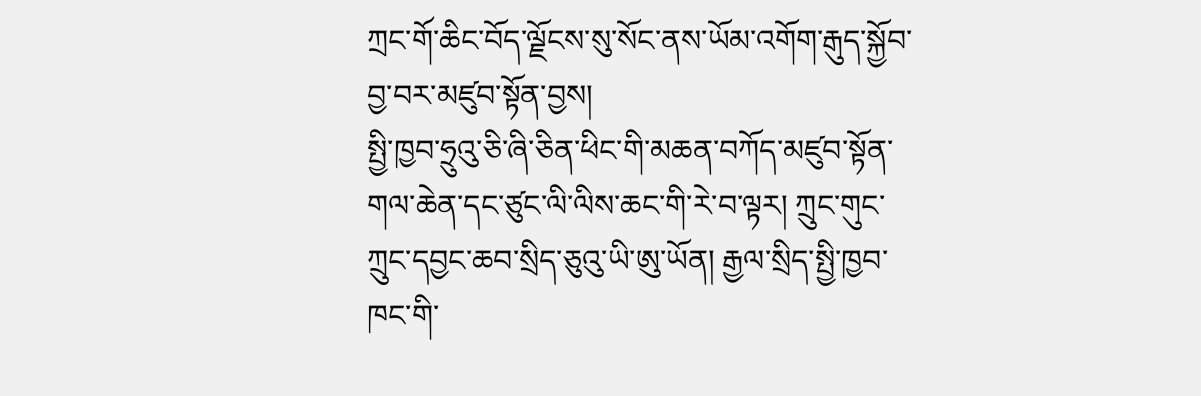ཀྲང་གོ་ཆིང་བོད་ལྗོངས་སུ་སོང་ནས་ཡོམ་འགོག་རྒུད་སྐྱོབ་བྱ་བར་མཛུབ་སྟོན་བྱས།
སྤྱི་ཁྱབ་ཧྲུའུ་ཅི་ཞི་ཅིན་ཕིང་གི་མཆན་བཀོད་མཛུབ་སྟོན་གལ་ཆེན་དང་ཙུང་ལི་ལིས་ཆང་གི་རེ་བ་ལྟར། ཀྲུང་གུང་ཀྲུང་དབྱང་ཆབ་སྲིད་ཅུའུ་ཡི་ཨུ་ཡོན། རྒྱལ་སྲིད་སྤྱི་ཁྱབ་ཁང་གི་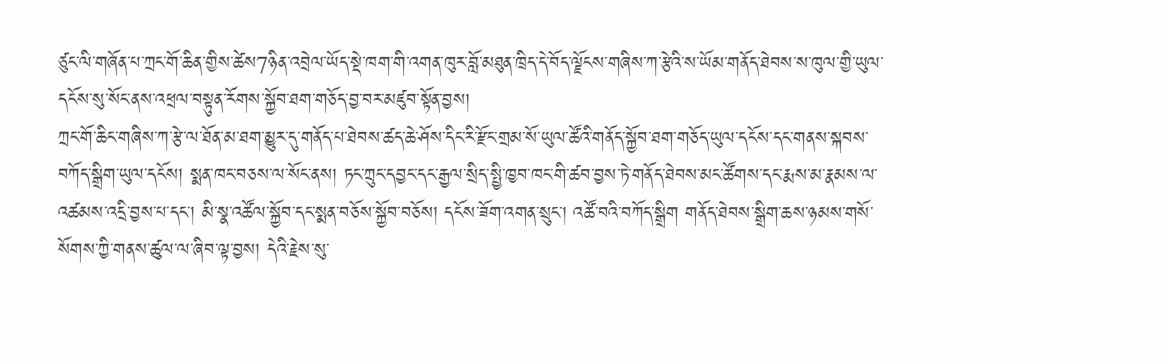ཙུང་ལི་གཞོན་པ་ཀྲང་གོ་ཆིན་གྱིས་ཚེས7ཉིན་འབྲེལ་ཡོད་སྡེ་ཁག་གི་འགན་ཁུར་བློ་མཐུན་ཁྲིད་དེ་བོད་ལྗོངས་གཞིས་ཀ་རྩེའི་ས་ཡོམ་གནོད་ཐེབས་ས་ཁུལ་གྱི་ཡུལ་དངོས་སུ་སོང་ནས་འཕྲལ་བསྟུན་རོགས་སྐྱོབ་ཐག་གཅོད་བྱ་བར་མཛུབ་སྟོན་བྱས།
ཀྲང་གོ་ཆིང་གཞིས་ཀ་རྩེ་ལ་ཐོན་མ་ཐག་མྱུར་དུ་གནོད་པ་ཐེབས་ཚད་ཆེ་ཤོས་དིང་རི་རྫོང་གྲམ་སོ་ཡུལ་ཚོའི་གནོད་སྐྱོབ་ཐག་གཅོད་ཡུལ་དངོས་དང་གནས་སྐབས་བཀོད་སྒྲིག་ཡུལ་དངོས། སྨན་ཁང་བཅས་ལ་སོང་ནས། ཏང་ཀྲུང་དབྱང་དང་རྒྱལ་སྲིད་སྤྱི་ཁྱབ་ཁང་གི་ཚབ་བྱས་ཏེ་གནོད་ཐེབས་མང་ཚོགས་དང་རྨས་མ་རྣམས་ལ་འཚམས་འདྲི་བྱས་པ་དང་། མི་སྣ་འཚོལ་སྐྱོབ་དང་སྨན་བཅོས་སྐྱོབ་བཅོས། དངོས་ཟོག་འགན་སྲུང་། འཚོ་བའི་བཀོད་སྒྲིག གནོད་ཐེབས་སྒྲིག་ཆས་ཉམས་གསོ་སོགས་ཀྱི་གནས་ཚུལ་ལ་ཞིབ་ལྟ་བྱས། དེའི་རྗེས་སུ་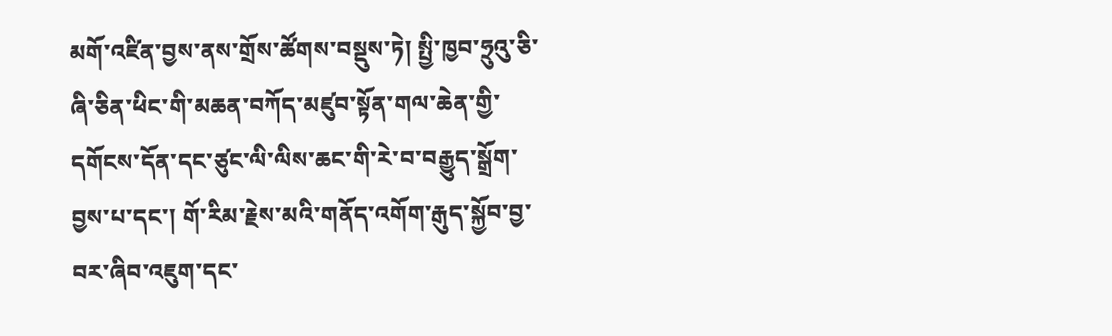མགོ་འཛིན་བྱས་ནས་གྲོས་ཚོགས་བསྡུས་ཏེ། སྤྱི་ཁྱབ་ཧྲུའུ་ཅི་ཞི་ཅིན་ཕིང་གི་མཆན་བཀོད་མཛུབ་སྟོན་གལ་ཆེན་གྱི་དགོངས་དོན་དང་ཙུང་ལི་ལིས་ཆང་གི་རེ་བ་བརྒྱུད་སྒྲོག་བྱས་པ་དང་། གོ་རིམ་རྗེས་མའི་གནོད་འགོག་རྒུད་སྐྱོབ་བྱ་བར་ཞིབ་འཇུག་དང་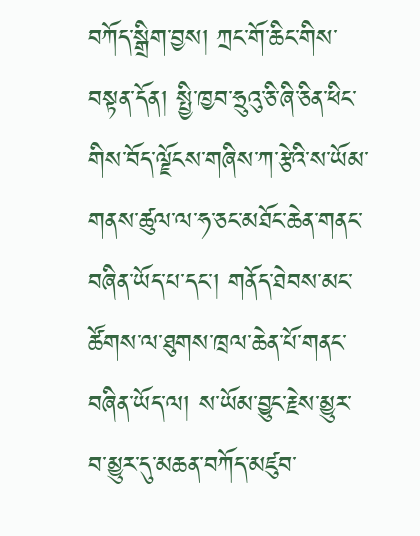བཀོད་སྒྲིག་བྱས། ཀྲང་གོ་ཆིང་གིས་བསྟན་དོན། སྤྱི་ཁྱབ་ཧྲུའུ་ཅི་ཞི་ཅིན་ཕིང་གིས་བོད་ལྗོངས་གཞིས་ཀ་རྩེའི་ས་ཡོམ་གནས་ཚུལ་ལ་ཧ་ཅང་མཐོང་ཆེན་གནང་བཞིན་ཡོད་པ་དང་། གནོད་ཐེབས་མང་ཚོགས་ལ་ཐུགས་ཁྲལ་ཆེན་པོ་གནང་བཞིན་ཡོད་ལ། ས་ཡོམ་བྱུང་རྗེས་མྱུར་བ་མྱུར་དུ་མཆན་བཀོད་མཛུབ་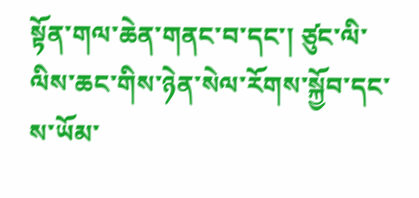སྟོན་གལ་ཆེན་གནང་བ་དང་། ཙུང་ལི་ལིས་ཆང་གིས་ཉེན་སེལ་རོགས་སྐྱོབ་དང་ས་ཡོམ་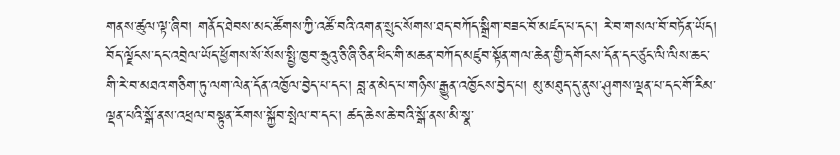གནས་ཚུལ་ལྟ་ཞིབ། གནོད་ཐེབས་མང་ཚོགས་ཀྱི་འཚོ་བའི་འགན་སྲུང་སོགས་ཐད་བཀོད་སྒྲིག་བཟང་བོ་མཛད་པ་དང་། རེ་བ་གསལ་བོ་བཏོན་ཡོད། བོད་ལྗོངས་དང་འབྲེལ་ཡོད་ཕྱོགས་སོ་སོས་སྤྱི་ཁྱབ་ཧྲུའུ་ཅི་ཞི་ཅིན་ཕིང་གི་མཆན་བཀོད་མཛུབ་སྟོན་གལ་ཆེན་གྱི་དགོངས་དོན་དང་ཙུང་ལི་ལིས་ཆང་གི་རེ་བ་མཐའ་གཅིག་ཏུ་ལག་ལེན་དོན་འཁྱོལ་བྱེད་པ་དང་། བླ་ན་མེད་པ་གཉིས་རྒྱུན་འཁྱོངས་བྱེད་པ། མུ་མཐུད་དུ་ནུས་ཤུགས་ལྡན་པ་དང་གོ་རིམ་ལྡན་པའི་སྒོ་ནས་འཕྲལ་བསྟུན་རོགས་སྐྱོབ་སྤེལ་བ་དང་། ཚད་ཆེས་ཆེ་བའི་སྒོ་ནས་མི་སྣ་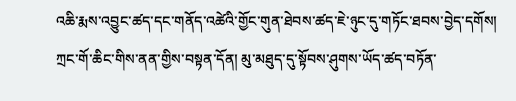འཆི་རྨས་འབྱུང་ཚད་དང་གནོད་འཚེའི་གྱོང་གུན་ཐེབས་ཚད་ཇེ་ཉུང་དུ་གཏོང་ཐབས་བྱེད་དགོས།
ཀྲང་གོ་ཆིང་གིས་ནན་གྱིས་བསྟན་དོན། མུ་མཐུད་དུ་སྟོབས་ཤུགས་ཡོད་ཚད་བཏོན་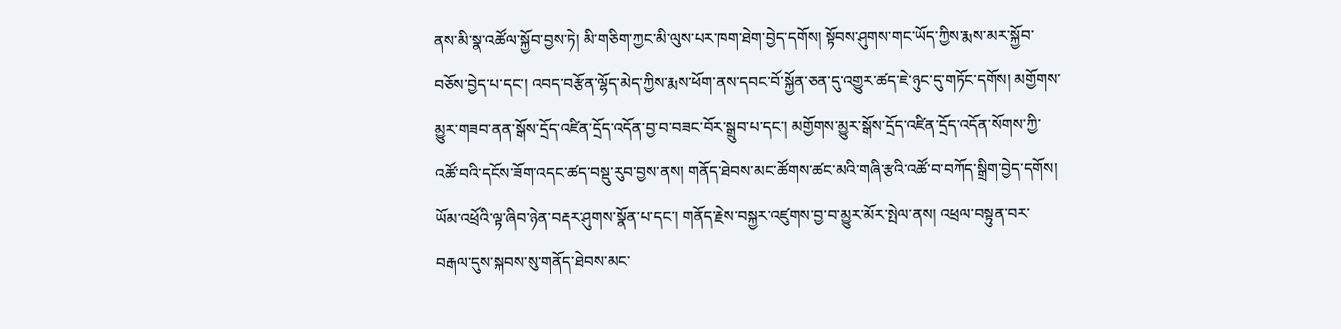ནས་མི་སྣ་འཚོལ་སྐྱོབ་བྱས་ཏེ། མི་གཅིག་ཀྱང་མི་ལུས་པར་ཁག་ཐེག་བྱེད་དགོས། སྟོབས་ཤུགས་གང་ཡོད་ཀྱིས་རྨས་མར་སྐྱོབ་བཅོས་བྱེད་པ་དང་། འབད་བརྩོན་ལྷོད་མེད་ཀྱིས་རྨས་ཕོག་ནས་དབང་བོ་སྐྱོན་ཅན་དུ་འགྱུར་ཚད་ཇེ་ཉུང་དུ་གཏོང་དགོས། མགྱོགས་མྱུར་གཟབ་ནན་སྒོས་དྲོད་འཛིན་དྲོད་འདོན་བྱ་བ་བཟང་བོར་སྒྲུབ་པ་དང་། མགྱོགས་མྱུར་སྒོས་དྲོད་འཛིན་དྲོད་འདོན་སོགས་ཀྱི་འཚོ་བའི་དངོས་ཟོག་འདང་ཚད་བསྡུ་རུབ་བྱས་ནས། གནོད་ཐེབས་མང་ཚོགས་ཚང་མའི་གཞི་རྩའི་འཚོ་བ་བཀོད་སྒྲིག་བྱེད་དགོས། ཡོམ་འཕྲོའི་ལྟ་ཞིབ་ཉེན་བརྡར་ཤུགས་སྣོན་པ་དང་། གནོད་རྗེས་བསྐྱར་འཛུགས་བྱ་བ་མྱུར་མོར་སྤེལ་ནས། འཕྲལ་བསྟུན་བར་བརྒལ་དུས་སྐབས་སུ་གནོད་ཐེབས་མང་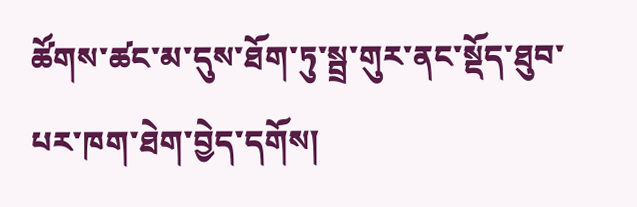ཚོགས་ཚང་མ་དུས་ཐོག་ཏུ་སྦྲ་གུར་ནང་སྡོད་ཐུབ་པར་ཁག་ཐེག་བྱེད་དགོས།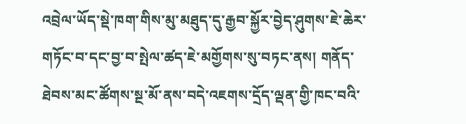འབྲེལ་ཡོད་སྡེ་ཁག་གིས་མུ་མཐུད་དུ་རྒྱབ་སྐྱོར་བྱེད་ཤུགས་ཇེ་ཆེར་གཏོང་བ་དང་བྱ་བ་སྤེལ་ཚད་ཇེ་མགྱོགས་སུ་བཏང་ནས། གནོད་ཐེབས་མང་ཚོགས་སྔ་མོ་ནས་བདེ་འཇགས་དྲོད་ལྡན་གྱི་ཁང་བའི་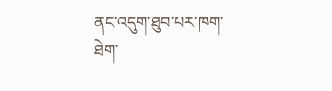ནང་འདུག་ཐུབ་པར་ཁག་ཐེག་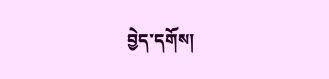བྱེད་དགོས།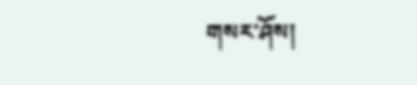གསར་ཤོས།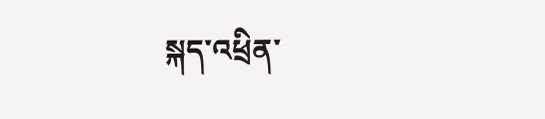སྐད་འཕྲིན་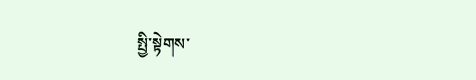སྤྱི་སྟེགས་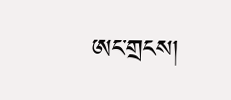ཨང་གྲངས།